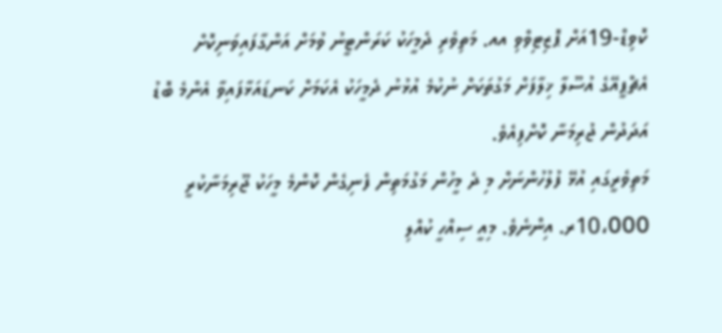ކޮވިޑް-19އަށް ޕޮޒިޓިވްވި އއ. މަތިވެރި ދެމީހަކު ކަރަންޓީނު ވުމަށް އަންގާފައިވަނިކޮށް އެޗްޕީއޭގެ އުސޫލާ ޚިލާފަށް މަގުތަކަށް ނުކުމެ އުޅުނު ދެމީހަކު އެކަމަށް ކަނޑައަޅާފައިވާ އެންމެ ބޮޑު އަދަދުން ޖުރިމަނާ ކޮށްފިއެވެ.
މަތިވެރީގައި އުޅޭ ފުލުހުންނަށް މި ދެ މީހުން މަގުމަތިން ފެނިގެން ކޮންމެ މީހަކު ޖޫރިމަނާކުރީ 10،000ރ. އިންނެވެ. މިއީ ސިއްހީ ކުއްލި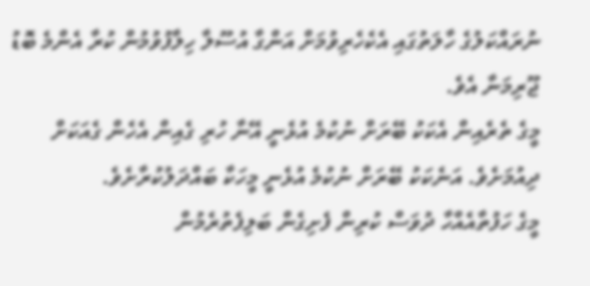ނުރައްކަލުގެ ހާލަތުގައި އެކެހެރިވުމަށް އަންގާ އުސޫލާ ހިލާފުވުމުން ކުރާ އެންމެ ބޮޑު ޖޫރިމަނާ އެވެ.
މީގެ ތެރެއިން އެކަކު ބޭރަށް ނުކުމެ އުޅެނީ އޭނާ ހުރި ގެއިން އެހެން ގެއަކަށް ދިއުމަށެވެ. އަނެކަކު ބޭރަށް ނުކުމެ އުޅެނީ މީހަކާ ބައްދަލުކުރާށެވެ.
މީގެ ހަފުތާއެއްހާ ދުވަސް ކުރިން ފެށިގެން ބަލިފެތުރެމުން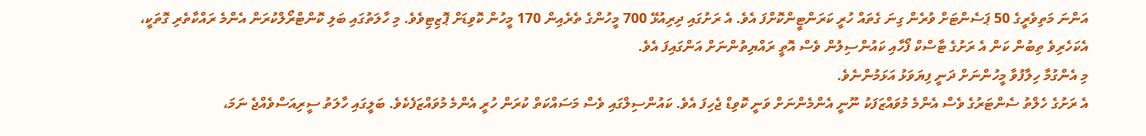އަންނަ މަތިވެރީގެ 50 ޕަސެންޓަށް ވުރެން ގިނަ ގެތައް ހުރީ ކަރަންޓީންކޮށްފަ އެވެ. އެ ރަށުގައި ދިރިއުޅޭ 700 މީހުންގެ ތެރެއިން 170 މީހުން ކޮވިޑަށް ޕޮޒިޓިވެވެ. މި ހާލަތުގައި ބަލި ކޮންޓްރޯލްކުރަން އެންމެ ރައްކާތެރި ގޮތަކީ، އެކަހެރިވެ ތިބުން ކަން އެ ރަށުގެ ޓާސްކް ފޯހާއި ކައުންސިލުން ވެސް އޮތީ ރައްޔިތުންނަށް އަންގައިފަ އެވެ.
މި އެންގުމާ ހިލާފުވާ މީހުންނަށް ދަނީ ފިޔަވަޅު އަޅަމުންނެވެ.
އެ ރަށުގެ ހެލްތު ސެންޓަރުގެ ވެސް އެންމެ މުވައްޒަފަކު ނޫނީ އެންމެންނަށް ވަނީ ކޮވިޑް ޖެހިފަ އެވެ. ކައުންސިލްގައި ވެސް މަސައްކަތް ކުރަން ހުރީ އެންމެ މުވައްޒަފެކެވެ. ބަލީގައި ހާލަތު ސީރިއަސްވެއްޖެ ނަމަ،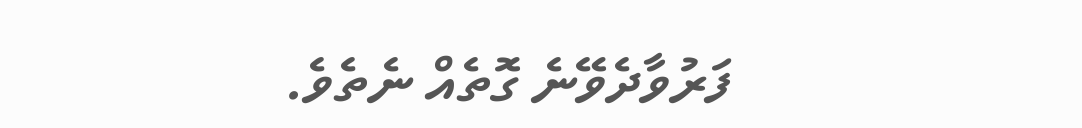ފަރުވާދެވޭނެ ގޮތެއް ނެތެވެ.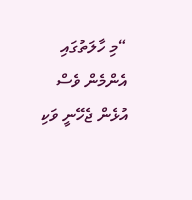“މި ހާލަތުގައި އެންމެން ވެސް އުޅެން ޖެހޭނީ ވަކި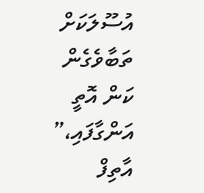އުސޫލަކަށް ތަބާވެގެން ކަން އޮތީ އަންގާފައި،” އާތިފް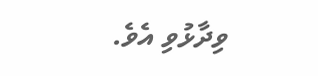ވިދާޅުވި އެވެ.